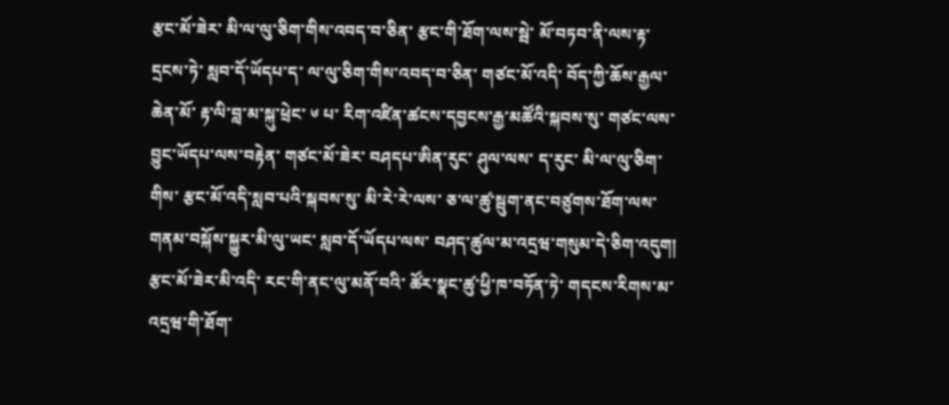རྩང་མོ་ཟེར་ མི་ལ་ལུ་ཅིག་གིས་འབད་བ་ཅིན་ རྩང་གི་ཐོག་ལས་སྦེ་ མོ་བཏབ་ནི་ལས་རྟ་དྲངས་ཏེ་ སླབ་དོ་ཡོདཔ་ད་ ལ་ལུ་ཅིག་གིས་འབད་བ་ཅིན་ གཙང་མོ་འདི་ བོད་ཀྱི་ཆོས་རྒྱལ་ཆེན་མོ་ རྟ་ལི་བླ་མ་སྐུ་ཕྲེང་ ༦ པ་ རིག་འཛིན་ཚངས་དབྱངས་རྒྱ་མཚོའི་སྐབས་སུ་ གཙང་ལས་བྱུང་ཡོདཔ་ལས་བརྟེན་ གཙང་མོ་ཟེར་ བཤདཔ་ཨིན་རུང་ ཤུལ་ལས་ ད་རུང་ མི་ལ་ལུ་ཅིག་གིས་ རྩང་མོ་འདི་སླབ་པའི་སྐབས་སུ་ མི་རེ་རེ་ལས་ ཅ་ལ་ཚུ་སྦུག་ནང་བཙུགས་ཐོག་ལས་ གནམ་བསྐོས་སྐྱུར་མི་ལུ་ཡང་ སླབ་དོ་ཡོདཔ་ལས་ བཤད་ཚུལ་མ་འདྲཝ་གསུམ་དེ་ཅིག་འདུག། རྩང་མོ་ཟེར་མི་འདི་ རང་གི་ནང་ལུ་མནོ་བའི་ ཚོར་སྣང་ཚུ་ཕྱི་ཁ་བཏོན་ཏེ་ གདངས་རིགས་མ་འདྲཝ་གི་ཐོག་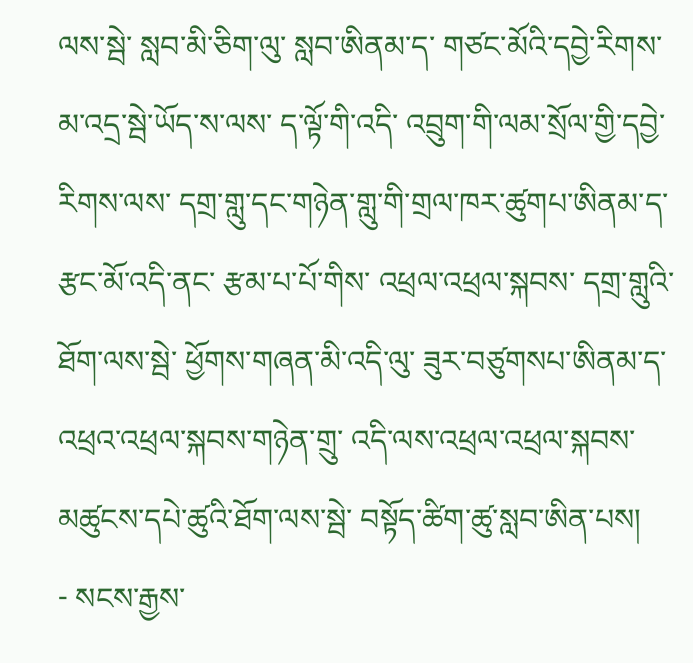ལས་སྦེ་ སླབ་མི་ཅིག་ལུ་ སླབ་ཨིནམ་ད་ གཙང་མོའི་དབྱེ་རིགས་མ་འདྲ་སྦེ་ཡོད་ས་ལས་ ད་ལྟོ་གི་འདི་ འབྲུག་གི་ལམ་སྲོལ་གྱི་དབྱེ་རིགས་ལས་ དགྲ་གླུ་དང་གཉེན་གླུ་གི་གྲལ་ཁར་ཚུགཔ་ཨིནམ་ད་ རྩང་མོ་འདི་ནང་ རྩམ་པ་པོ་གིས་ འཕྲལ་འཕྲལ་སྐབས་ དགྲ་གླུའི་ཐོག་ལས་སྦེ་ ཕྱོགས་གཞན་མི་འདི་ལུ་ ཟུར་བཙུགསཔ་ཨིནམ་ད་ འཕྲའ་འཕྲལ་སྐབས་གཉེན་གྲུ་ འདི་ལས་འཕྲལ་འཕྲལ་སྐབས་ མཚུངས་དཔེ་ཚུའི་ཐོག་ལས་སྦེ་ བསྟོད་ཚིག་ཚུ་སླབ་ཨིན་པས།
- སངས་རྒྱས་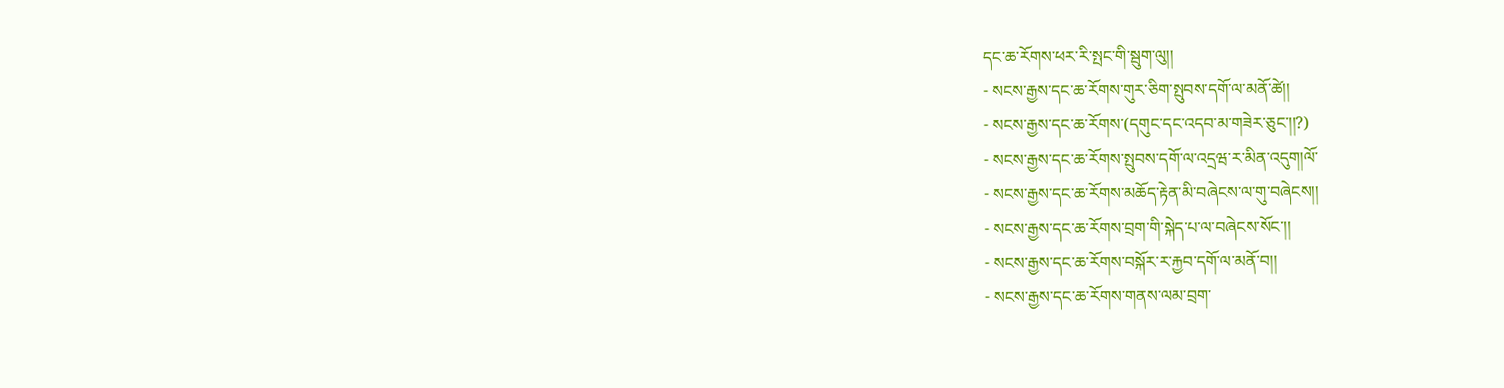དང་ཆ་རོགས་ཕར་རི་སྤང་གི་སྦུག་ལུ།།
- སངས་རྒྱས་དང་ཆ་རོགས་གུར་ཅིག་སྤུབས་དགོ་ལ་མནོ་ཚེ།།
- སངས་རྒྱས་དང་ཆ་རོགས་(དགུང་དང་འདབ་མ་གཟེར་ཅུང་།།?)
- སངས་རྒྱས་དང་ཆ་རོགས་སྤུབས་དགོ་ལ་འདྲཝ་ར་མིན་འདུག།ལོ་
- སངས་རྒྱས་དང་ཆ་རོགས་མཆོད་རྟེན་མི་བཞེངས་ལ་གུ་བཞེངས།།
- སངས་རྒྱས་དང་ཆ་རོགས་བྲག་གི་སྐེད་པ་ལ་བཞེངས་སོང་།།
- སངས་རྒྱས་དང་ཆ་རོགས་བསྐོར་ར་རྐྱབ་དགོ་ལ་མནོ་བ།།
- སངས་རྒྱས་དང་ཆ་རོགས་གནས་ལམ་བྲག་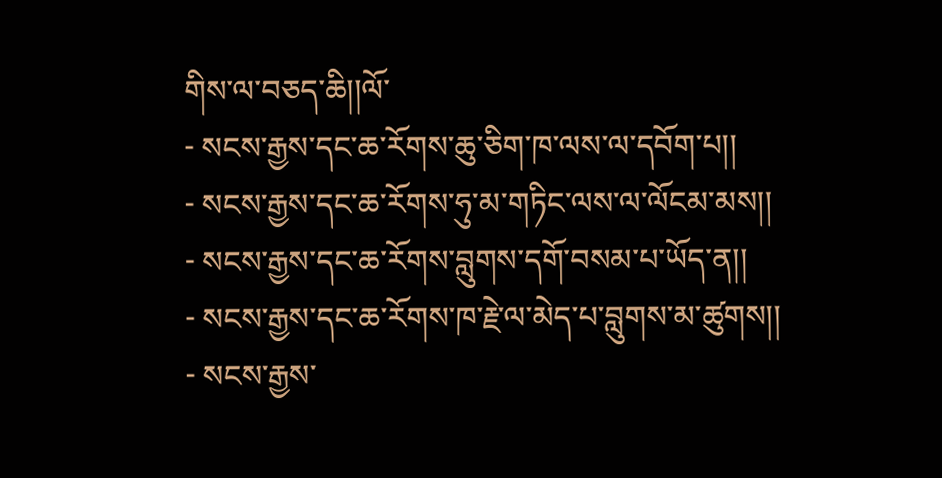གིས་ལ་བཅད་ཆི།།ལོ་
- སངས་རྒྱས་དང་ཆ་རོགས་ཆུ་ཅིག་ཁ་ལས་ལ་དབོག་པ།།
- སངས་རྒྱས་དང་ཆ་རོགས་ཧུ་མ་གཏིང་ལས་ལ་ལོངམ་མས།།
- སངས་རྒྱས་དང་ཆ་རོགས་བླུགས་དགོ་བསམ་པ་ཡོད་ན།།
- སངས་རྒྱས་དང་ཆ་རོགས་ཁ་རྗེ་ལ་མེད་པ་བླུགས་མ་ཚུགས།།
- སངས་རྒྱས་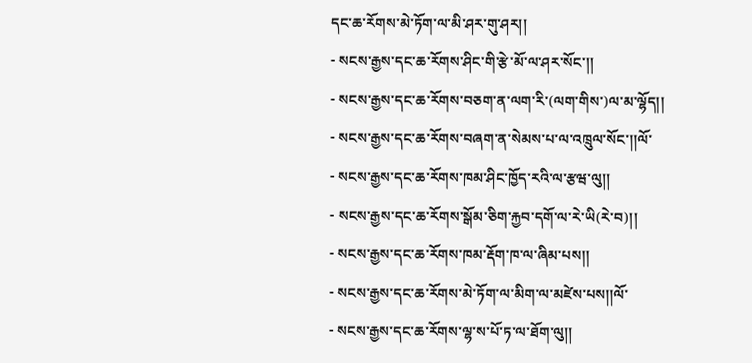དང་ཆ་རོགས་མེ་ཏོག་ལ་མི་ཤར་གུ་ཤར།།
- སངས་རྒྱས་དང་ཆ་རོགས་ཤིང་གི་རྩེ་མོ་ལ་ཤར་སོང་།།
- སངས་རྒྱས་དང་ཆ་རོགས་བཅག་ན་ལག་རི་(ལག་གིས་)ལ་མ་ལྷོད།།
- སངས་རྒྱས་དང་ཆ་རོགས་བཞག་ན་སེམས་པ་ལ་འཁྲུལ་སོང་།།ལོ་
- སངས་རྒྱས་དང་ཆ་རོགས་ཁམ་ཤིང་ཁྱོད་རའི་ལ་རྩཝ་ལུ།།
- སངས་རྒྱས་དང་ཆ་རོགས་སྒོམ་ཅིག་རྐྱབ་དགོ་ལ་རེ་ཡི(རེ་བ)།།
- སངས་རྒྱས་དང་ཆ་རོགས་ཁམ་རྡོག་ཁ་ལ་ཞིམ་པས།།
- སངས་རྒྱས་དང་ཆ་རོགས་མེ་ཏོག་ལ་མིག་ལ་མཛེས་པས།།ལོ་
- སངས་རྒྱས་དང་ཆ་རོགས་ལྷ་ས་པོ་ཏ་ལ་ཐོག་ལུ།།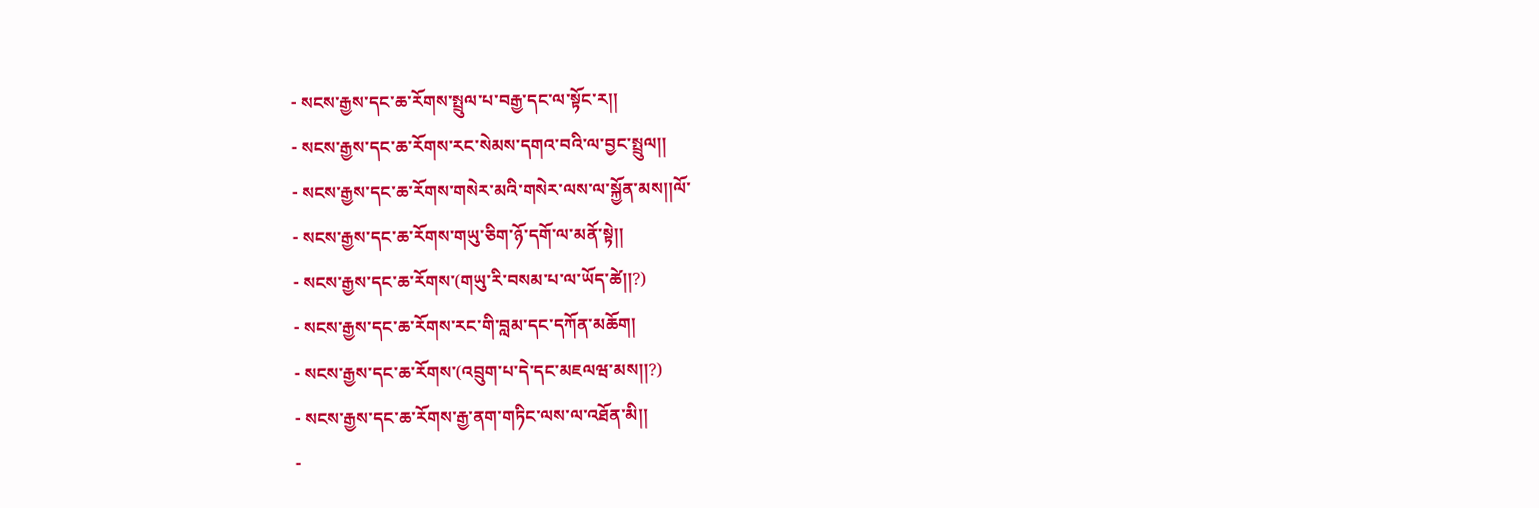- སངས་རྒྱས་དང་ཆ་རོགས་སྤྲུལ་པ་བརྒྱ་དང་ལ་སྟོང་ར།།
- སངས་རྒྱས་དང་ཆ་རོགས་རང་སེམས་དགའ་བའི་ལ་བྱང་སྤྲུལ།།
- སངས་རྒྱས་དང་ཆ་རོགས་གསེར་མའི་གསེར་ལས་ལ་སྐྱོན་མས།།ལོ་
- སངས་རྒྱས་དང་ཆ་རོགས་གཡུ་ཅིག་ཉོ་དགོ་ལ་མནོ་སྟེ།།
- སངས་རྒྱས་དང་ཆ་རོགས་(གཡུ་རི་བསམ་པ་ལ་ཡོད་ཚེ།།?)
- སངས་རྒྱས་དང་ཆ་རོགས་རང་གི་བླམ་དང་དཀོན་མཆོག།
- སངས་རྒྱས་དང་ཆ་རོགས་(འབྲུག་པ་དེ་དང་མཇལཝ་མས།།?)
- སངས་རྒྱས་དང་ཆ་རོགས་རྒྱ་ནག་གཏིང་ལས་ལ་འཐོན་མི།།
-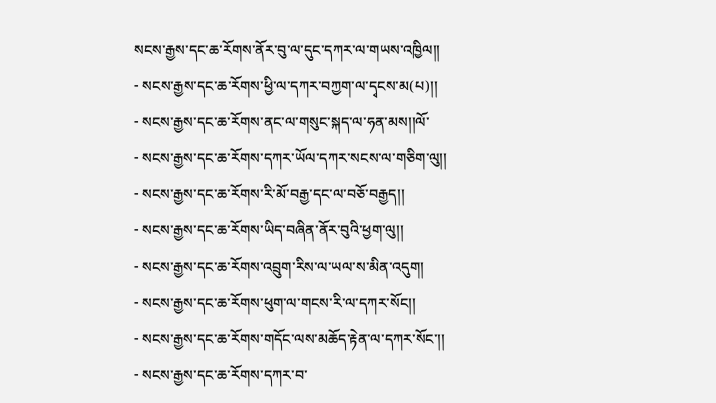སངས་རྒྱས་དང་ཆ་རོགས་ནོར་བུ་ལ་དུང་དཀར་ལ་གཡས་འཁྱིལ།།
- སངས་རྒྱས་དང་ཆ་རོགས་ཕྱི་ལ་དཀར་བཀྱག་ལ་དྭངས་མ(པ)།།
- སངས་རྒྱས་དང་ཆ་རོགས་ནང་ལ་གསུང་སྐད་ལ་ཧན་མས།།ལོ་
- སངས་རྒྱས་དང་ཆ་རོགས་དཀར་ཡོལ་དཀར་སངས་ལ་གཅིག་ལུ།།
- སངས་རྒྱས་དང་ཆ་རོགས་རི་མོ་བརྒྱ་དང་ལ་བཅོ་བརྒྱད།།
- སངས་རྒྱས་དང་ཆ་རོགས་ཡིད་བཞིན་ནོར་བུའི་ཕྱག་ལུ།།
- སངས་རྒྱས་དང་ཆ་རོགས་འབྲུག་རིས་ལ་ཡལ་ས་མིན་འདུག།
- སངས་རྒྱས་དང་ཆ་རོགས་ཕུག་ལ་གངས་རི་ལ་དཀར་སོང།།
- སངས་རྒྱས་དང་ཆ་རོགས་གདོང་ལས་མཆོད་རྟེན་ལ་དཀར་སོང་།།
- སངས་རྒྱས་དང་ཆ་རོགས་དཀར་བ་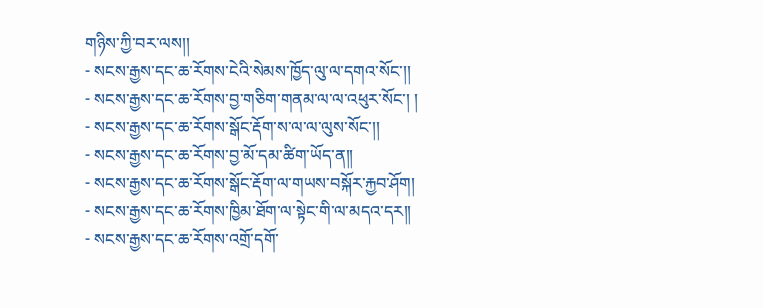གཉིས་ཀྱི་བར་ལས།།
- སངས་རྒྱས་དང་ཆ་རོགས་ངེའི་སེམས་ཁྱོད་ལུ་ལ་དགའ་སོང་།།
- སངས་རྒྱས་དང་ཆ་རོགས་བྱ་གཅིག་གནམ་ལ་ལ་འཕུར་སོང་། །
- སངས་རྒྱས་དང་ཆ་རོགས་སྒོང་རྡོག་ས་ལ་ལ་ལུས་སོང་།།
- སངས་རྒྱས་དང་ཆ་རོགས་བྱ་མོ་དམ་ཚིག་ཡོད་ན།།
- སངས་རྒྱས་དང་ཆ་རོགས་སྒོང་རྡོག་ལ་གཡས་བསྐོར་རྐྱབ་ཤོག།
- སངས་རྒྱས་དང་ཆ་རོགས་ཁྱིམ་ཐོག་ལ་སྟེང་གི་ལ་མདའ་དར།།
- སངས་རྒྱས་དང་ཆ་རོགས་འགྲོ་དགོ་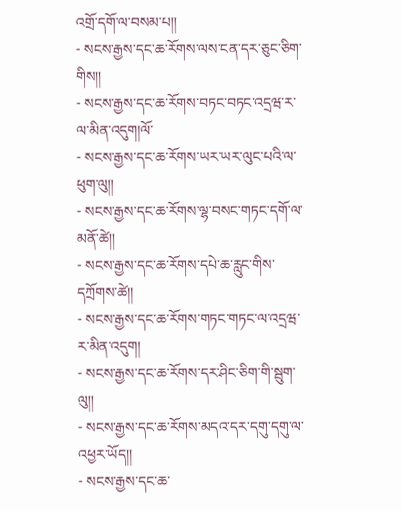འགྲོ་དགོ་ལ་བསམ་པ།།
- སངས་རྒྱས་དང་ཆ་རོགས་ལས་ངན་དར་ཅུང་ཅིག་གིས།།
- སངས་རྒྱས་དང་ཆ་རོགས་བཏང་བཏང་འདྲཝ་ར་ལ་མིན་འདུག།ལོ་
- སངས་རྒྱས་དང་ཆ་རོགས་ཡར་ཡར་ལུང་པའི་ལ་ཕུག་ལུ།།
- སངས་རྒྱས་དང་ཆ་རོགས་ལྷ་བསང་གཏང་དགོ་ལ་མནོ་ཚེ།།
- སངས་རྒྱས་དང་ཆ་རོགས་དཔེ་ཆ་རླུང་གིས་དཀྲོགས་ཚེ།།
- སངས་རྒྱས་དང་ཆ་རོགས་གཏང་གཏང་ལ་འདྲཝ་ར་མིན་འདུག།
- སངས་རྒྱས་དང་ཆ་རོགས་དར་ཤིང་ཅིག་གི་སྦུག་ལུ།།
- སངས་རྒྱས་དང་ཆ་རོགས་མདའ་དར་དགུ་དགུ་ལ་འཕྱར་ཡོད།།
- སངས་རྒྱས་དང་ཆ་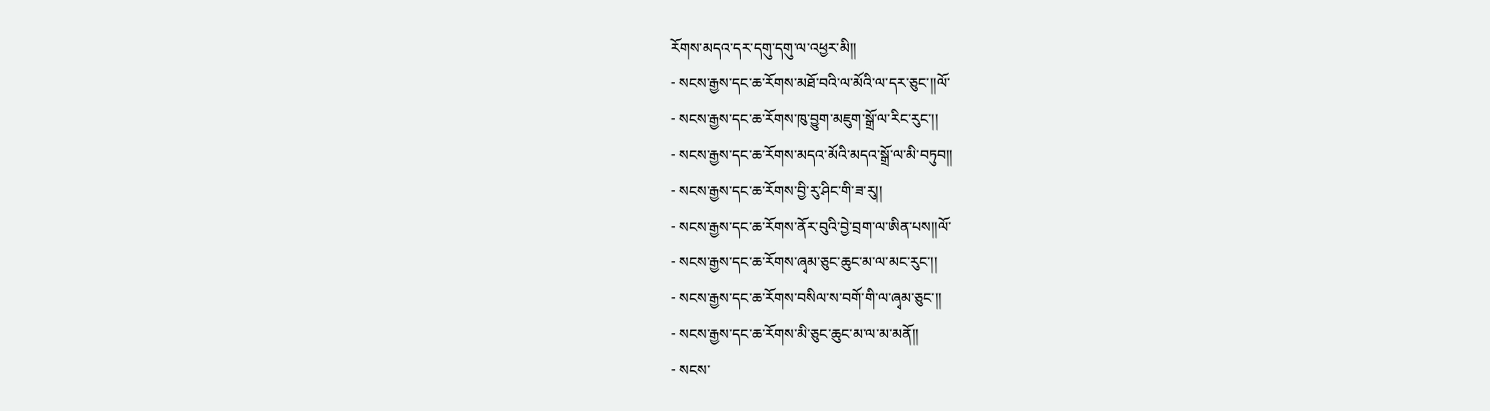རོགས་མདའ་དར་དགུ་དགུ་ལ་འཕྱར་མི།།
- སངས་རྒྱས་དང་ཆ་རོགས་མཐོ་བའི་ལ་མོའི་ལ་དར་ཅུང་།།ལོ་
- སངས་རྒྱས་དང་ཆ་རོགས་ཁུ་བྱུག་མཇུག་སྒྲོ་ལ་རིང་རུང་།།
- སངས་རྒྱས་དང་ཆ་རོགས་མདའ་མོའི་མདའ་སྒྲོ་ལ་མི་བཏུབ།།
- སངས་རྒྱས་དང་ཆ་རོགས་བྱི་རུ་ཤིང་གི་ཟ་རུ།།
- སངས་རྒྱས་དང་ཆ་རོགས་ནོར་བུའི་བྱེ་བྲག་ལ་ཨིན་པས།།ལོ་
- སངས་རྒྱས་དང་ཆ་རོགས་ཞྭམ་ཅུང་ཆུང་མ་ལ་མང་རུང་།།
- སངས་རྒྱས་དང་ཆ་རོགས་བསིལ་ས་བགོ་གི་ལ་ཞྭམ་ཅུང་།།
- སངས་རྒྱས་དང་ཆ་རོགས་མི་ཅུང་ཆུང་མ་ལ་མ་མནོ།།
- སངས་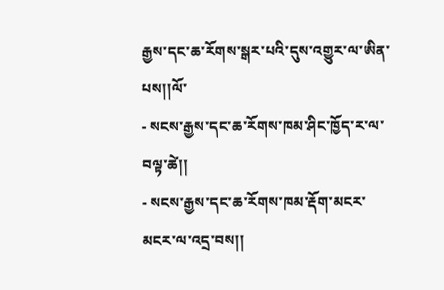རྒྱས་དང་ཆ་རོགས་སྒར་པའི་དུས་འགྱུར་ལ་ཨིན་པས།།ལོ་
- སངས་རྒྱས་དང་ཆ་རོགས་ཁམ་ཤིང་ཁྱོད་ར་ལ་བལྟ་ཚེ།།
- སངས་རྒྱས་དང་ཆ་རོགས་ཁམ་རྡོག་མངར་མངར་ལ་འདྲ་བས།།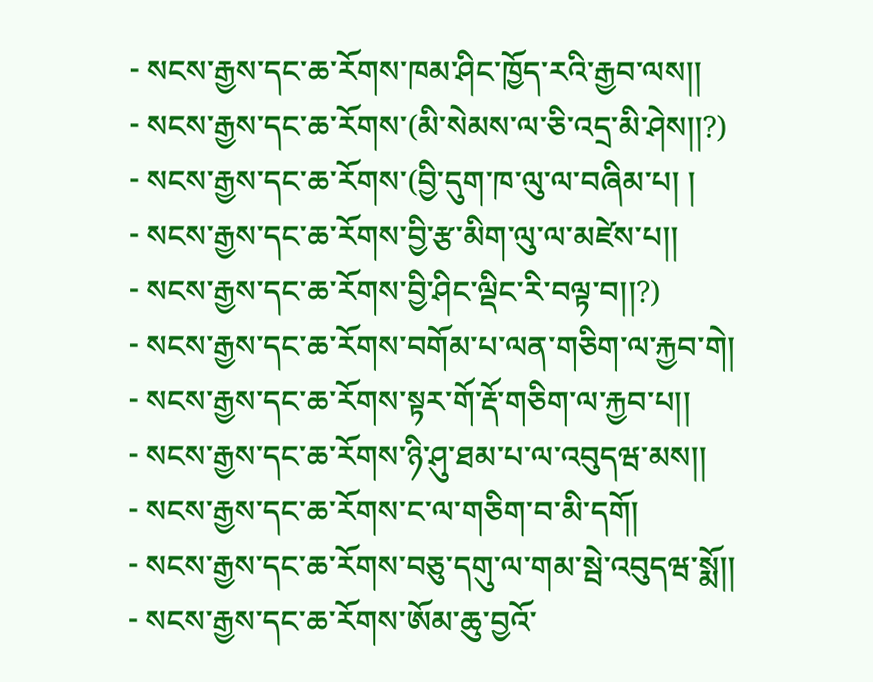- སངས་རྒྱས་དང་ཆ་རོགས་ཁམ་ཤིང་ཁྱོད་རའི་རྒྱབ་ལས།།
- སངས་རྒྱས་དང་ཆ་རོགས་(མི་སེམས་ལ་ཅི་འདྲ་མི་ཤེས།།?)
- སངས་རྒྱས་དང་ཆ་རོགས་(བྱི་དུག་ཁ་ལུ་ལ་བཞིམ་པ། །
- སངས་རྒྱས་དང་ཆ་རོགས་བྱི་རྩ་མིག་ལུ་ལ་མཛེས་པ།།
- སངས་རྒྱས་དང་ཆ་རོགས་བྱི་ཤིང་ལྡིང་རི་བལྟ་བ།།?)
- སངས་རྒྱས་དང་ཆ་རོགས་བགོམ་པ་ལན་གཅིག་ལ་རྐྱབ་གེ།
- སངས་རྒྱས་དང་ཆ་རོགས་སྟར་གོ་རྡོ་གཅིག་ལ་རྐྱབ་པ།།
- སངས་རྒྱས་དང་ཆ་རོགས་ཉི་ཤུ་ཐམ་པ་ལ་འབུདཝ་མས།།
- སངས་རྒྱས་དང་ཆ་རོགས་ང་ལ་གཅིག་བ་མི་དགོ།
- སངས་རྒྱས་དང་ཆ་རོགས་བཅུ་དགུ་ལ་གམ་སྦེ་འབུདཝ་སྨོ།།
- སངས་རྒྱས་དང་ཆ་རོགས་ཨོམ་ཆུ་བྱའོ་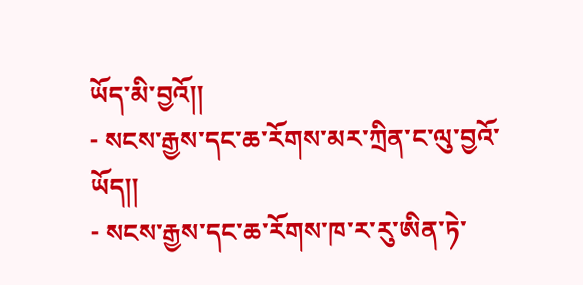ཡོད་མི་བྱའོ།།
- སངས་རྒྱས་དང་ཆ་རོགས་མར་ཀྲིན་ང་ལུ་བྱའོ་ཡོད།།
- སངས་རྒྱས་དང་ཆ་རོགས་ཁ་ར་རུ་ཨིན་ཏེ་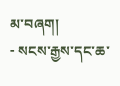མ་བཞག།
- སངས་རྒྱས་དང་ཆ་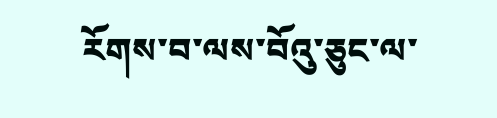རོགས་བ་ལས་བོའུ་ཅུང་ལ་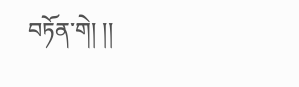བཏོན་གེ། །།